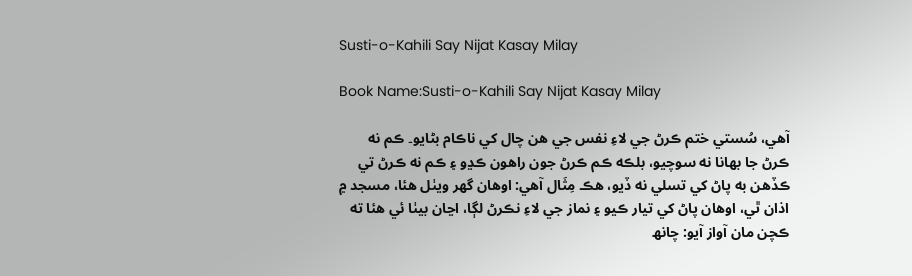Susti-o-Kahili Say Nijat Kasay Milay

Book Name:Susti-o-Kahili Say Nijat Kasay Milay

آهي، سُستي ختم ڪرڻ جي لاءِ نفس جي هن چال کي ناڪام بڻايو۔ ڪم نه ڪرڻ جا بهانا نه سوچيو، بلڪه ڪم ڪرڻ جون راهون ڪڍو ۽ ڪم نه ڪرڻ تي ڪڏهن به پاڻ کي تسلي نه ڏيو، هڪ مِثَال آهي: اوهان گھر ويٺل هئا، مسجد ۾ اذان ٿي، اوهان پاڻ کي تيار ڪيو ۽ نماز جي لاءِ نڪرڻ لڳا، اڃان بيٺا ئي هئا ته ڪچن مان آواز آيو: چانھ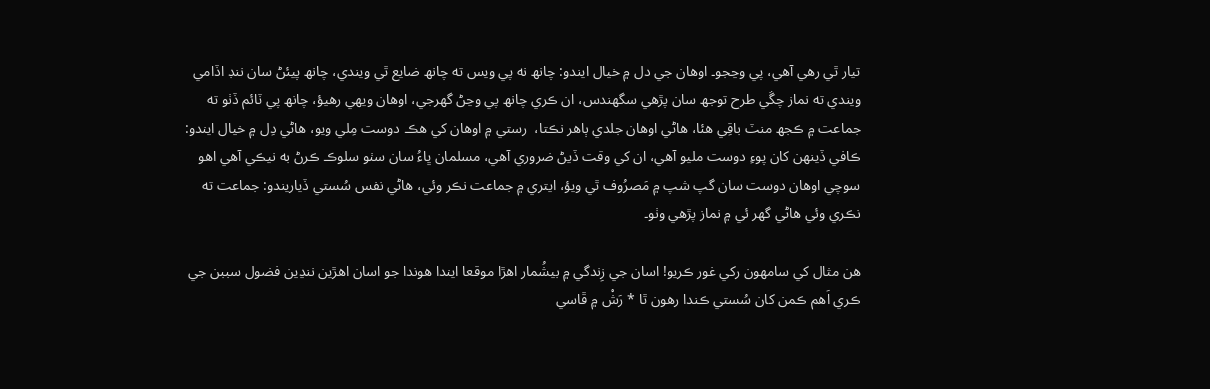تيار ٿي رهي آهي، پي وڃجو۔ اوهان جي دل ۾ خيال ايندو: چانھ نه پي ويس ته چانھ ضايع ٿي ويندي، چانھ پيئڻ سان ننڊ اڏامي ويندي ته نماز چڱي طرح توجھ سان پڙھي سگھندس، ان ڪري چانھ پي وڃڻ گھرجي، اوهان ويهي رهيؤ، چانھ پي ٽائم ڏٺو ته جماعت ۾ ڪجھ منٽ باقِي هئا، هاڻي اوهان جلدي ٻاهر نڪتا،  رستي ۾ اوهان کي هڪ دوست مِلي ويو، هاڻي دِل ۾ خيال ايندو: ڪافي ڏينهن کان پوءِ دوست مليو آهي، ان کي وقت ڏيڻ ضروري آهي، مسلمان ڀاءُ سان سٺو سلوڪ ڪرڻ به نيڪي آهي اهو سوچي اوهان دوست سان گپ شپ ۾ مَصرُوف ٿي ويؤ، ايتري ۾ جماعت نڪر وئي، هاڻي نفس سُستي ڏياريندو: جماعت ته نڪري وئي هاڻي گھر ئي ۾ نماز پڙھي وٺو۔

هن مثال کي سامهون رکي غور ڪريو! اسان جي زِندگي ۾ بيشُمار اهڙا موقعا ايندا هوندا جو اسان اهڙين ننڍين فضول سببن جي ڪري اَهم ڪمن کان سُستي ڪندا رهون ٿا * رَشْ ۾ ڦاسي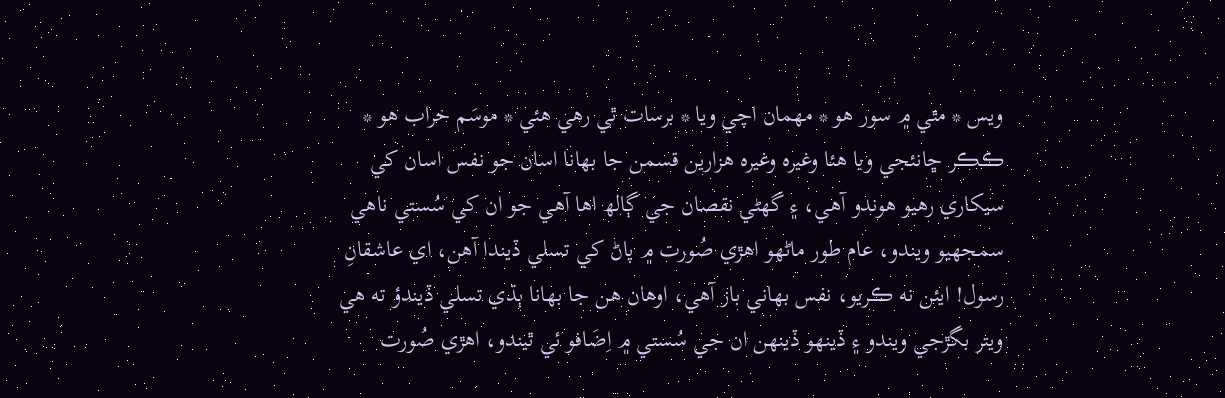ويس * مٿي ۾ سور هو * مهمان اچي ويا * برسات ٿي رهي هئي * موسَم خراب هو * ڪڪر ڇانئجي ويا هئا وغيره وغيره هزارين قسمن جا بهانا اسان جو نفس اسان کي سيکاري رهيو هوندو آهي، ۽ گھڻي نقصان جي ڳالھ اها آهي جو ان کي سُستي ناهي سمجھيو ويندو، عام طور ماڻهو اهڙي صُورت ۾ پاڻ کي تسلي ڏيندا آهن، اي عاشقانِ رسول! ايئن نه ڪريو، نفس بهاني باز آهي، اوهان هن جا بهانا ٻڌي تسلي ڏيندؤ ته هي ويتر بگڙجي ويندو ۽ ڏينهو ڏينهن ان جي سُستي ۾ اِضَافو ئي ٿيندو، اهڙي صُورت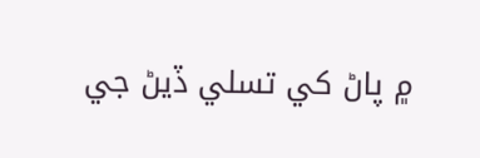۾ پاڻ کي تسلي ڏيڻ جي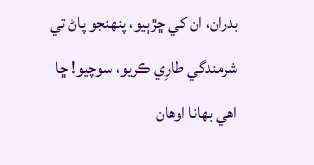بدران، ان کي ڇڙٻيو، پنهنجو پاڻ تي شرمندگي طارِي ڪريو، سوچيو! ڇا اهي بهانا اوهان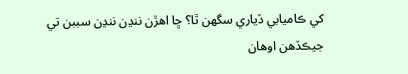کي ڪاميابي ڏياري سگھن ٿا؟ ڇا اهڙن ننڍن ننڍن سببن تي جيڪڏهن اوهان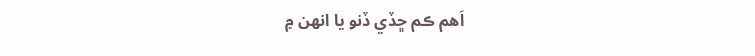اَهم ڪم ڇڏي ڏنو يا انهن ۾